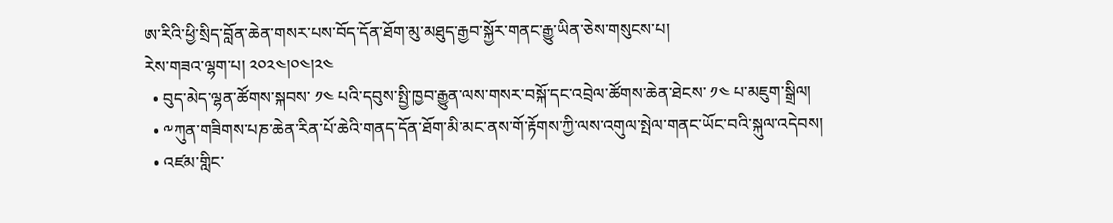ཨ་རིའི་ཕྱི་སྲིད་བློན་ཆེན་གསར་པས་བོད་དོན་ཐོག་མུ་མཐུད་རྒྱབ་སྐྱོར་གནང་རྒྱུ་ཡིན་ཅེས་གསུངས་པ།
རེས་གཟའ་ལྷག་པ། ༢༠༢༤།༠༤།༢༤
  • བུད་མེད་ལྷན་ཚོགས་སྐབས་ ༡༤ པའི་དབུས་སྤྱི་ཁྱབ་རྒྱུན་ལས་གསར་བསྐོ་དང་འབྲེལ་ཚོགས་ཆེན་ཐེངས་ ༡༤ པ་མཇུག་སྒྲིལ།
  • ༸ཀུན་གཟིགས་པཎ་ཆེན་རིན་པོ་ཆེའི་གནད་དོན་ཐོག་མི་མང་ནས་གོ་རྟོགས་ཀྱི་ལས་འགུལ་སྤེལ་གནང་ཡོང་བའི་སྐུལ་འདེབས།
  • འཛམ་གླིང་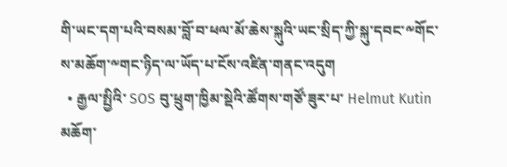གི་ཡང་དག་པའི་བསམ་བློ་བ་ཕལ་མོ་ཆེས་སྐུའི་ཡང་སྲིད་ཀྱི་སྐུ་དབང་༸གོང་ས་མཆོག་༸གང་ཉིད་ལ་ཡོད་པ་ངོས་འཛིན་གནང་འདུག
  • རྒྱལ་སྤྱིའི་ SOS བུ་ཕྲུག་ཁྱིམ་སྡེའི་ཚོགས་གཙོ་ཟུར་པ་ Helmut Kutin མཆོག་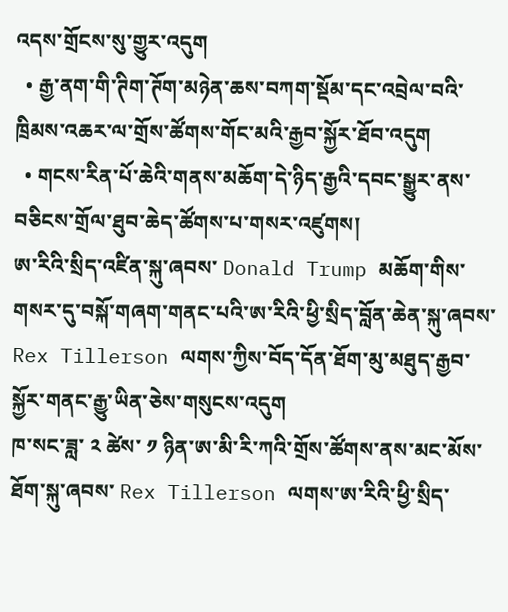འདས་གྲོངས་སུ་གྱུར་འདུག
  • རྒྱ་ནག་གི་ཊིག་ཊོག་མཉེན་ཆས་བཀག་སྡོམ་དང་འབྲེལ་བའི་ཁྲིམས་འཆར་ལ་གྲོས་ཚོགས་གོང་མའི་རྒྱབ་སྐྱོར་ཐོབ་འདུག
  • གངས་རིན་པོ་ཆེའི་གནས་མཆོག་དེ་ཉིད་རྒྱའི་དབང་སྒྱུར་ནས་བཅིངས་གྲོལ་ཐུབ་ཆེད་ཚོགས་པ་གསར་འཛུགས།
ཨ་རིའི་སྲིད་འཛིན་སྐུ་ཞབས་ Donald Trump མཆོག་གིས་གསར་དུ་བསྐོ་གཞག་གནང་པའི་ཨ་རིའི་ཕྱི་སྲིད་བློན་ཆེན་སྐུ་ཞབས་ Rex Tillerson ལགས་ཀྱིས་བོད་དོན་ཐོག་མུ་མཐུད་རྒྱབ་སྐྱོར་གནང་རྒྱུ་ཡིན་ཅེས་གསུངས་འདུག
ཁ་སང་ཟླ་ ༢ ཚེས་ ༡ ཉིན་ཨ་མི་རི་ཀའི་གྲོས་ཚོགས་ནས་མང་མོས་ཐོག་སྐུ་ཞབས་ Rex Tillerson ལགས་ཨ་རིའི་ཕྱི་སྲིད་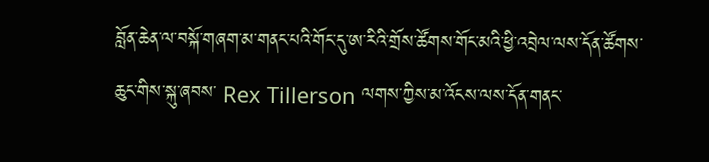བློན་ཆེན་ལ་བསྐོ་གཞག་མ་གནང་པའི་གོང་དུ་ཨ་རིའི་གྲོས་ཚོགས་གོང་མའི་ཕྱི་འབྲེལ་ལས་དོན་ཚོགས་ཆུང་གིས་སྐུ་ཞབས་ Rex Tillerson ལགས་ཀྱིས་མ་འོངས་ལས་དོན་གནང་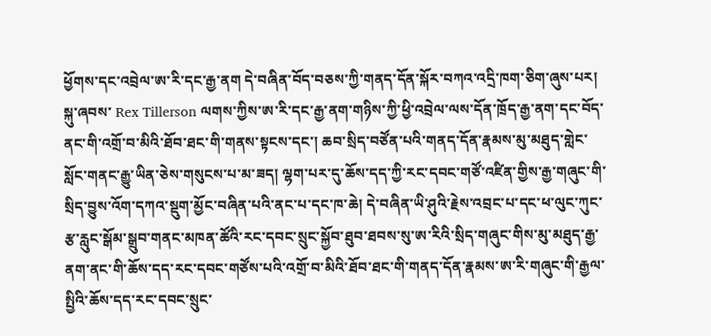ཕྱོགས་དང་འབྲེལ་ཨ་རི་དང་རྒྱ་ནག དེ་བཞིན་བོད་བཅས་ཀྱི་གནད་དོན་སྐོར་བཀའ་འདྲི་ཁག་ཅིག་ཞུས་པར།  སྐུ་ཞབས་ Rex Tillerson ལགས་ཀྱིས་ཨ་རི་དང་རྒྱ་ནག་གཉིས་ཀྱི་ཕྱི་འབྲེལ་ལས་དོན་ཁྲོད་རྒྱ་ནག་དང་བོད་ནང་གི་འགྲོ་བ་མིའི་ཐོབ་ཐང་གི་གནས་སྟངས་དང་། ཆབ་སྲིད་བཙོན་པའི་གནད་དོན་རྣམས་མུ་མཐུད་གླེང་སློང་གནང་རྒྱུ་ཡིན་ཅེས་གསུངས་པ་མ་ཟད། ལྷག་པར་དུ་ཆོས་དད་ཀྱི་རང་དབང་གཙོ་འཛིན་གྱིས་རྒྱ་གཞུང་གི་སྲིད་བྱུས་འོག་དཀའ་སྡུག་མྱོང་བཞིན་པའི་ནང་པ་དང་ཁ་ཆེ། དེ་བཞིན་ཡི་ཤུའི་རྗེས་འབྲང་པ་དང་ཕ་ལུང་ཀུང་རྩ་རླུང་སྒོམ་སྒྲུབ་གནང་མཁན་ཚོའི་རང་དབང་སྲུང་སྐྱོབ་ཐུབ་ཐབས་སུ་ཨ་རིའི་སྲིད་གཞུང་གིས་མུ་མཐུད་རྒྱ་ནག་ནང་གི་ཆོས་དད་རང་དབང་གཙོས་པའི་འགྲོ་བ་མིའི་ཐོབ་ཐང་གི་གནད་དོན་རྣམས་ཨ་རི་གཞུང་གི་རྒྱལ་སྤྱིའི་ཆོས་དད་རང་དབང་སྲུང་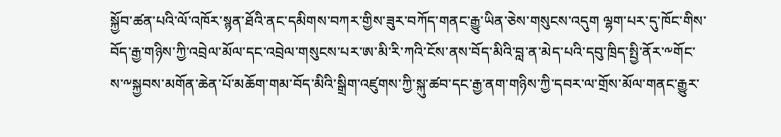སྐྱོབ་ཚན་པའི་ལོ་འཁོར་སྙན་ཐོའི་ནང་དམིགས་བཀར་གྱིས་ཟུར་བཀོད་གནང་རྒྱུ་ཡིན་ཅེས་གསུངས་འདུག ལྷག་པར་དུ་ཁོང་གིས་བོད་རྒྱ་གཉིས་ཀྱི་འབྲེལ་མོལ་དང་འབྲེལ་གསུངས་པར་ཨ་མི་རི་ཀའི་ངོས་ནས་བོད་མིའི་བླ་ན་མེད་པའི་དབུ་ཁྲིད་སྤྱི་ནོར་༸གོང་ས་༸སྐྱབས་མགོན་ཆེན་པོ་མཆོག་གམ་བོད་མིའི་སྒྲིག་འཛུགས་ཀྱི་སྐུ་ཚབ་དང་རྒྱ་ནག་གཉིས་ཀྱི་དབར་ལ་གྲོས་མོལ་གནང་རྒྱུར་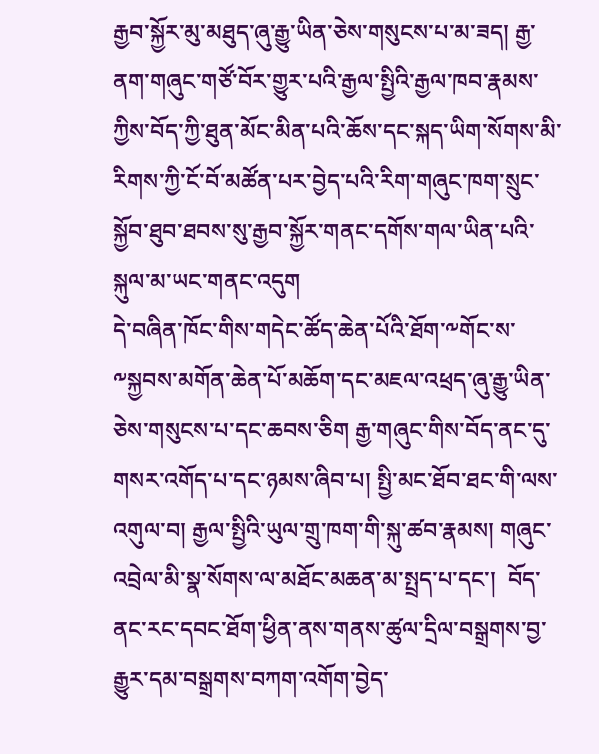རྒྱབ་སྐྱོར་མུ་མཐུད་ཞུ་རྒྱུ་ཡིན་ཅེས་གསུངས་པ་མ་ཟད། རྒྱ་ནག་གཞུང་གཙོ་བོར་གྱུར་པའི་རྒྱལ་སྤྱིའི་རྒྱལ་ཁབ་རྣམས་ཀྱིས་བོད་ཀྱི་ཐུན་མོང་མིན་པའི་ཆོས་དང་སྐད་ཡིག་སོགས་མི་རིགས་ཀྱི་ངོ་བོ་མཚོན་པར་བྱེད་པའི་རིག་གཞུང་ཁག་སྲུང་སྐྱོབ་ཐུབ་ཐབས་སུ་རྒྱབ་སྐྱོར་གནང་དགོས་གལ་ཡིན་པའི་སྐུལ་མ་ཡང་གནང་འདུག
དེ་བཞིན་ཁོང་གིས་གདེང་ཚོད་ཆེན་པོའི་ཐོག་༸གོང་ས་༸སྐྱབས་མགོན་ཆེན་པོ་མཆོག་དང་མཇལ་འཕྲད་ཞུ་རྒྱུ་ཡིན་ཅེས་གསུངས་པ་དང་ཆབས་ཅིག རྒྱ་གཞུང་གིས་བོད་ནང་དུ་གསར་འགོད་པ་དང་ཉམས་ཞིབ་པ། སྤྱི་མང་ཐོབ་ཐང་གི་ལས་འགུལ་བ། རྒྱལ་སྤྱིའི་ཡུལ་གྲུ་ཁག་གི་སྐུ་ཚབ་རྣམས། གཞུང་འབྲེལ་མི་སྣ་སོགས་ལ་མཐོང་མཆན་མ་སྤྲད་པ་དང་།  བོད་ནང་རང་དབང་ཐོག་ཕྱིན་ནས་གནས་ཚུལ་དྲིལ་བསྒྲགས་བྱ་རྒྱུར་དམ་བསྒྲགས་བཀག་འགོག་བྱེད་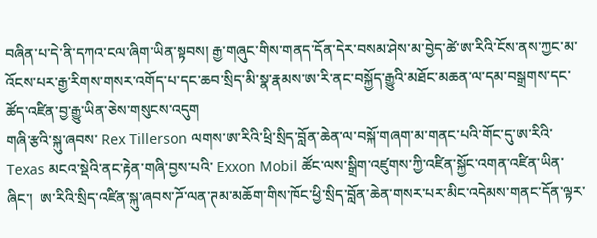བཞིན་པ་དེ་ནི་དཀའ་ངལ་ཞིག་ཡིན་སྟབས། རྒྱ་གཞུང་གིས་གནད་དོན་དེར་བསམ་ཤེས་མ་བྱེད་ཚེ་ཨ་རིའི་ངོས་ནས་ཀྱང་མ་འོངས་པར་རྒྱ་རིགས་གསར་འགོད་པ་དང་ཆབ་སྲིད་མི་སྣ་རྣམས་ཨ་རི་ནང་བསྐྱོད་རྒྱུའི་མཐོང་མཆན་ལ་དམ་བསྒྲགས་དང་ཚོད་འཛིན་བྱ་རྒྱུ་ཡིན་ཅེས་གསུངས་འདུག
གཞི་རྩའི་སྐུ་ཞབས་ Rex Tillerson ལགས་ཨ་རིའི་ཕྲི་སྲིད་བློན་ཆེན་ལ་བསྐོ་གཞག་མ་གནང་པའི་གོང་དུ་ཨ་རིའི་ Texas མངའ་སྡེའི་ནང་རྟེན་གཞི་བྱས་པའི་ Exxon Mobil ཚོང་ལས་སྒྲིག་འཛུགས་ཀྱི་འཛིན་སྐྱོང་འགན་འཛིན་ཡིན་ཞིང་།  ཨ་རིའི་སྲིད་འཛིན་སྐུ་ཞབས་ཌོ་ལན་ཊམ་མཆོག་གིས་ཁོང་ཕྱི་སྲིད་བློན་ཆེན་གསར་པར་མིང་འདེམས་གནང་དོན་ལྟར་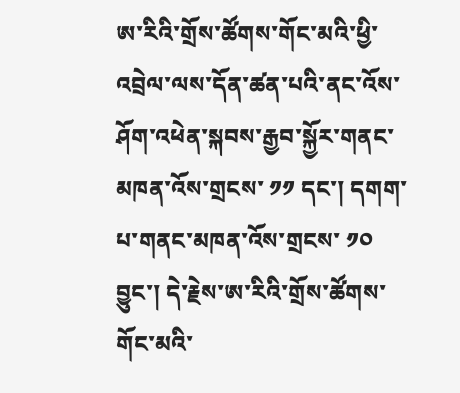ཨ་རིའི་གྲོས་ཚོགས་གོང་མའི་ཕྱི་འབྲེལ་ལས་དོན་ཚན་པའི་ནང་འོས་ཤོག་འཕེན་སྐབས་རྒྱབ་སྐྱོར་གནང་མཁན་འོས་གྲངས་ ༡༡ དང་། དགག་པ་གནང་མཁན་འོས་གྲངས་ ༡༠ བྱུང་། དེ་རྗེས་ཨ་རིའི་གྲོས་ཚོགས་གོང་མའི་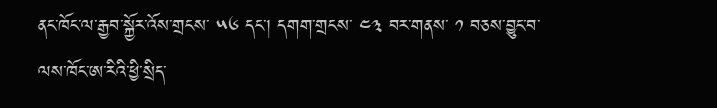ནང་ཁོང་ལ་རྒྱབ་སྐྱོར་འོས་གྲངས་ ༥༦ དང་། དགག་གྲངས་ ༤༣ བར་གནས་ ༡ བཅས་བྱུང་བ་ལས་ཁོང་ཨ་རིའི་ཕྱི་སྲིད་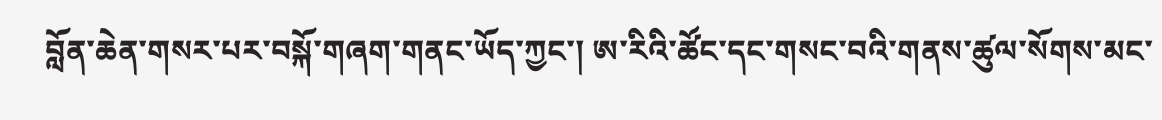བློན་ཆེན་གསར་པར་བསྐོ་གཞག་གནང་ཡོད་ཀྱང་། ཨ་རིའི་ཚོང་དང་གསང་བའི་གནས་ཚུལ་སོགས་མང་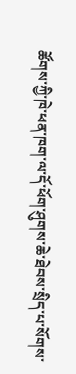ཚོགས་ཀྱི་ཁེ་ཕན་ཁག་ལ་དོ་ཕོག་ཤུགས་ཆེ་ཐེབས་སྲིད་པ་སོགས་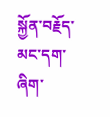སྐྱོན་བརྗོད་མང་དག་ཞིག་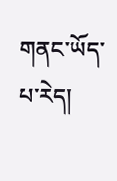གནང་ཡོད་པ་རེད།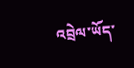འབྲེལ་ཡོད་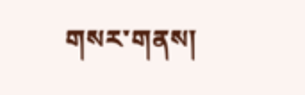གསར་གནས།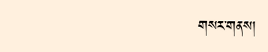གསར་གནས།